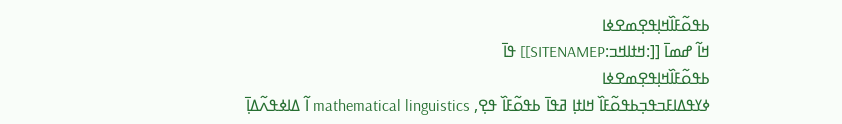ߕߟߋ߬ߓߊ߰ߞߊ߲ߟߐ߲ߘߐߦߊ
ߞߊ߬ ߝߘߊ߫ [[:ߞߙߊߞߏ:SITENAMEP]] ߟߊ߫
ߕߟߋ߬ߓߊ߰ߞߊ߲ߟߐ߲ߘߐߦߊ
ߦߌߟߡߊߓߏߟߏ߲ߕߟߋ߬ߓߊ߰ ߞߊߙߊ߲ ߥߟߊ߫ ߕߟߋ߬ߓߊ߰ ߟߐ߲, mathematical linguistics ߊ߬ ߡߊߦߟߍ߬ߡߊ߲߫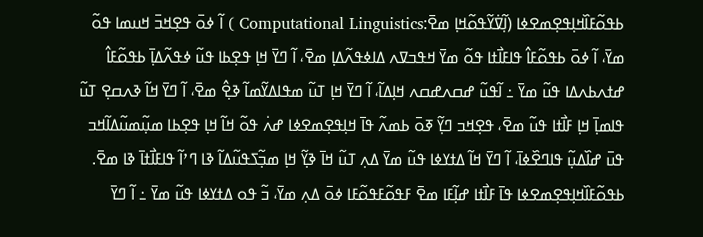ߕߟߋ߬ߓߊ߰ߞߊ߲ߟߐ߲ߘߐߦߊ (ߊ߲߬ߜ߭ߌ߬ߟߋ߬ߞߊ߲ ߘߐ߫:Computational Linguistics ) ߊ߬ ߦߋ߫ ߟߐ߲ߞߏ߫ ߞߎߘߊ ߟߋ߬ ߘߌ߫، ߊ߬ ߦߋ߫ ߕߟߋ߬ߓߊ߮ ߟߊߓߊ߯ߙߊ ߟߋ߬ ߘߌ߫ ߞߟߏߜߍ ߡߊߦߟߍ߬ߡߊ߲ ߘߐ߫، ߊ߬ ߣߌ߫ ߞߊ߲ ߟߐ߲ߕߊ ߟߎ߬ ߦߟߍ߬ߡߊ߲߫ ߕߟߋ߬ߓߊ߮ ߝߙߍߕߍߡߊ ߟߎ߬ ߘߌ߫ ߸ ߊ߬ߟߎ߬ ߝߛߍߝߛߍ ߞߊ߲ߡߊ߬، ߊ߬ ߣߌ߫ ߞߊ߲ ߠߎ߬ ߘߟߊߡߌ߬ߘߊ߬ ߢߐ߲߮ ߘߐ߫، ߊ߬ ߣߌ߫ ߞߊ߬ ߢߍߛߐ߲ ߠߎ߬ ߟߊߘߊ߲߫ ߞߊ߲ ߓߊ߯ߙߊ ߟߎ߬ ߘߐ߫، ߟߐ߲ߞߏ ߣߌ߲߬ ߧߋ߫ ߕߘߍ߬ ߟߊ߫ ߞߊ߲ߟߐ߲ߘߐߦߊ ߝߍ߭ ߟߋ߬ ߞߊ߬ ߞߊ߲ ߟߐ߲ߕߊ ߘߎ߲߬ߘߎ߬ߡߊ߬ߞߏ ߟߎ߫ ߝߊ߰ߡߎ߲߬ ߟߊߣߐ߰ߦߊ߫، ߊ߬ ߣߌ߫ ߞߊ߬ ߡߙߌߦߊ ߟߎ߬ ߘߌ߫ ߡߍ߲ ߠߎ߬ ߞߊ߫ ߢߌ߲߬ ߞߊ߲ ߘߏ߲߬ߖߟߎ߬ߡߊ߬ ߢߊ ߣߴߊ߬ ߟߊߓߊ߯ߙߊ߫ ߢߊ ߘߐ߫.  ߕߟߋ߬ߓߊ߰ߞߊ߲ߟߐ߲ߘߐߦߊ ߟߊ߫ ߓߊ߯ߙߊ ߝߊ߲߬ߓߊ ߘߐ߫ ߓߟߋ߬ߓߟߋ߬ߓߊ ߦߋ߫ ߡߍ߲ ߘߌ߫، ߏ߬ ߟߋ ߡߙߌߦߊ ߟߎ߬ ߘߌ߫ ߸ ߊ߬ ߣߌ߫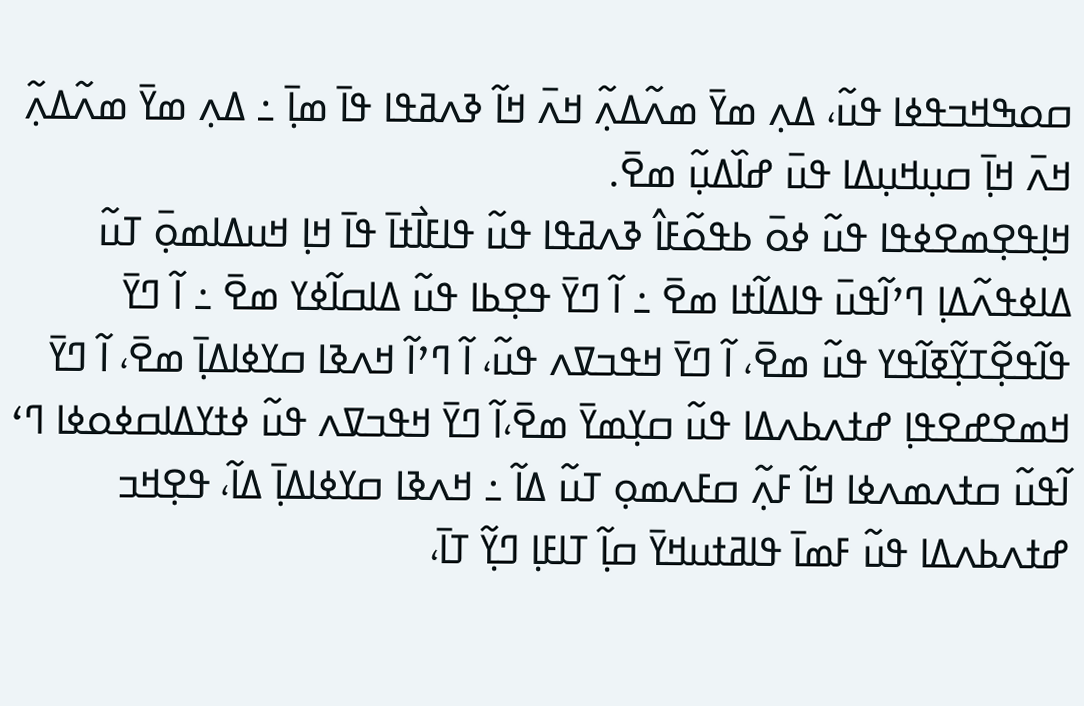ߛߋߒߞߏߟߦߊ ߟߎ߬، ߡߍ߲ ߘߌ߫ ߘߍ߬ߡߍ߲߬ ߞߍ߫ ߞߊ߬ ߢߍߥߟߊ ߟߊ߫ ߘߊ߲߫ ߸ ߡߍ߲ ߘߌ߫ ߘߍ߬ߡߍ߲߬ ߞߍ߫ ߞߊ߲߫ ߛߎ߲ߞߎ߲ߡߊ ߟߎ߫ ߝߊ߰ߡߎ߲߬ ߘߐ߫.
ߞߊ߲ߟߐ߲ߘߐߦߟߊ ߟߎ߬ ߦߋ߫ ߕߟߋ߬ߓߊ߮ ߢߍߥߟߊ ߟߎ߬ ߟߊߓߊ߯ߙߊ߫ ߟߊ߫ ߞߊ߲ ߞߎߡߊߘߋ߲߫ ߠߎ߬ ߡߊߦߟߍ߬ߡߊ߲ ߣߴߊ߬ߟߎ߫ ߟߊߡߊ߬ߙߊ ߘߐ߫ ߸ ߊ߬ ߣߌ߫ ߟߐ߲ߕߊ ߟߎ߬ ߡߊߛߊ߬ߦߌ ߘߐ߫ ߸ ߊ߬ ߣߌ߫ ߟߊ߬ߟߐ߲߬ߠߌ߲߬ߧߊ߬ߟߌ ߟߎ߬ ߘߐ߫، ߊ߬ ߣߌ߫ ߞߟߏߜߍ ߟߎ߬، ߊ߬ ߣߴߊ߬ ߞߍߢߊ ߛߌߦߊߡߊ߲߫ ߘߐ߫، ߊ߬ ߣߌ߫ ߞߘߐߝߐߟߊ߲ ߝߙߍߕߍߡߊ ߟߎ߬ ߛߌ߲ߘߌ߫ ߘߐ߫،ߊ߬ ߣߌ߫ ߞߟߏߜߍ ߟߎ߬ ߦߙߌߡߊߛߦߋߦߊ ߣߵ ߊ߬ߟߎ߬ ߛߙߍߘߍߦߊ ߞߊ߬ ߓߍ߲߬ ߛߓߍߘߋ߲ ߠߎ߬ ߡߊ߬ ߸ ߞߍߢߊ ߛߌߦߊߡߊ߲߫ ߡߊ߬، ߟߐ߲ߞߏ ߝߙߍߕߍߡߊ ߟߎ߬ ߓߘߊ߫ ߟߊߥߙߎߞߌ߫ ߛߊ߲߬ ߠߊߓߊ߲ ߣߌ߲߬ ߠߊ߫،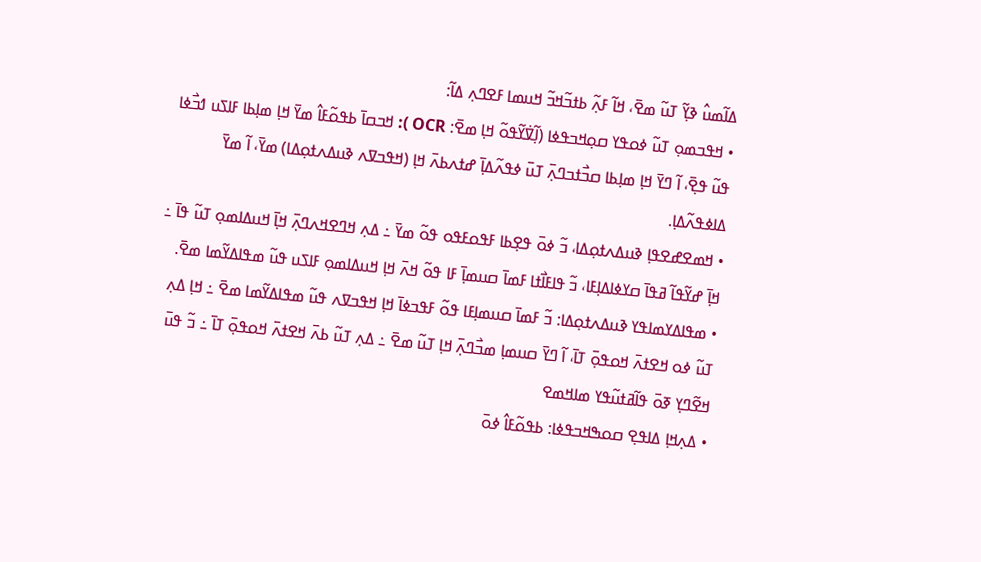ߡߊ߬ߘߎ߮ ߢߌ߲߬ ߠߎ߬ ߘߐ߫، ߞߊ߬ ߓߍ߲߬ ߕߙߏ߬ߞߏ߬ ߞߎߘߊ ߓߐߣߍ߲ ߡߊ߬:
• ߞߟߏߘߋ߲ ߠߎ߬ ߦߋߟߌ ߛߋ߲ߞߏߟߦߊ (ߊ߲߬ߜ߭ߌ߬ߟߋ߬ ߞߊ߲ ߘߐ߫: OCR ): ߞߏߛߊ߫ ߕߟߋ߬ߓߊ߮ ߘߌ߫ ߞߊ߲ ߘߊ߲ߕߊ ߓߊߖߎ ߗߏ߯ߦߊ ߟߎ߬ ߟߐ߲߫، ߊ߬ ߣߌ߫ ߞߊ߲ ߘߊ߲ߕߊ ߛߏ߯ߙߏߣߍ߲߫ ߠߎ߫ ߦߟߍ߬ߡߊ߲߫ ߝߙߍߕߍ߫ ߞߊ߲ (ߞߟߏߜߍ ߢߎߡߍߙߋ߲ߡߊ) ߘߌ߫، ߊ߬ ߘߌ߫ ߡߊߦߟߍ߬ߡߊ߲.
• ߞߘߐߝߐߟߊ߲ ߢߎߡߍߙߋ߲ߡߊ، ߏ߬ ߦߋ߫ ߟߐ߲ߕߊ ߓߟߋߓߟߋ ߟߋ߬ ߘߌ߫ ߸ ߡߍ߲ ߞߣߐߞߍߣߍ߲߫ ߞߊ߲߫ ߞߎߡߊߘߋ߲ ߠߎ߬ ߟߊ߫ ߸ ߞߊ߲߫ ߝߌ߬ߟߊ߬ ߥߟߊ߫ ߛߌߦߊߡߊ߲ߓߊ، ߏ߬ ߟߊߓߊ߯ߙߊ ߓߘߊ߫ ߛߎߘߊ߲߫ ߓߊ ߟߋ߬ ߞߍ߫ ߞߊ߲ ߞߎߡߊߘߋ߲ ߓߊߖߎ ߟߎ߬ ߘߟߊߡߌ߬ߘߊ ߘߐ߫.
• ߘߟߊߡߌߘߊߟߌ ߢߎߡߍߙߋ߲ߡߊ: ߏ߬ ߓߘߊ߫ ߛߎߘߊ߲ߓߊ ߟߋ߬ ߓߟߏߦߊ߫ ߞߊ߲ ߞߟߏߜߍ ߟߎ߬ ߘߟߊߡߌ߬ߘߊ ߘߐ߫ ߸ ߞߊ߲ ߡߍ߲ ߠߎ߬ ߦߋ ߞߐߙߍ߫ ߞߋߟߋ߲߫ ߠߊ߫، ߊ߬ ߣߌ߫ ߛߎߘߊ߲ ߘߏ߯ߣߍ߲߫ ߞߊ߲ ߠߎ߬ ߘߐ߫ ߸ ߡߍ߲ ߠߎ߬ ߕߍ߫ ߞߐߙߍ߫ ߞߋߟߋ߲߫ ߠߊ߫ ߸ ߏ߬ ߟߎ߫ ߞߐ߬ߣߌ߲ ߧߋ߫ ߟߊ߬ߥߙߎ߬ߟߌ ߘߊߞߘߐ
• ߡߍ߲ߞߊ߲ ߡߊߟߐ߲ ߛߋߒߞߏߟߦߊ: ߕߟߋ߬ߓߊ߮ ߦߋ߫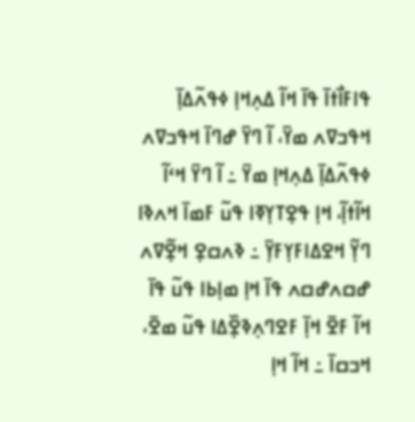ߟߊߓߊ߯ߙߊ߫ ߟߊ߫ ߞߊ߬ ߡߍ߲ߞߊ߲ ߦߟߍ߬ߡߊ߲߫ ߞߟߏߜߍ ߘߌ߫، ߊ߬ ߣߌ߫ ߝߣߊ߫ ߞߟߏߜߍ ߦߟߍ߬ߡߊ߲߫ ߡߍ߲ߞߊ߲ ߘߌ߫ ߸ ߊ߬ ߣߌ߫ ߞߵߊ߬ ߞߊ߬ߙߊ߲߬، ߞߊ߲ ߟߐ߲ߠߌ߲ߧߊ ߟߎ߬ ߓߘߊ߫ ߞߍߢߊ ߣߌ߲߬ ߞߐߡߊߓߌ߲ߓߌ߲߫ ߸ ߢߍߛߐ߲ ߞߐ߲߬ߜߍ ߝߛߍߝߛߍ ߟߊ߫ ߞߊ߲ ߘߊ߲ߕߊ ߟߎ߬ ߟߊ߫ ߞߊ߬ ߓߐ߫ ߞߊ߲߫ ߓߐߣߍ߲ߢߐ߲߰ߡߊ ߟߎ߬ ߘߐ߫، ߞߏߛߊ߫ ߸ ߞߊ߬ ߞߊ߲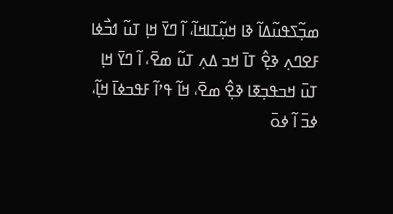ߘߏ߲߬ߖߟߎ߬ߡߊ߬ ߢߊ ߞߎ߲߬ߠߊߞߊ߬، ߊ߬ ߣߌ߫ ߞߊ߲ ߠߎ߬ ߗߏ߯ߦߊ ߓߐߣߍ߲ ߢߐ߲߮ ߠߊ߫ ߞߏ ߡߍ߲ ߠߎ߬ ߘߐ߫، ߊ߬ ߣߌ߫ ߞߊ߲ ߠߎ߫ ߞߏߟߏ߲ߧߊ ߢߐ߲߮ ߘߐ߫، ߞߊ߬ ߟߴߊ߬ ߓߟߏߦߊ߫ ߞߊ߲߬، ߦߏ߫ ߊ߬ ߦߋ߫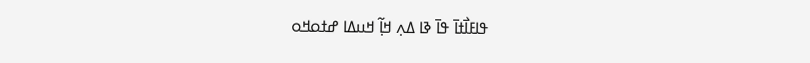ߟߊߓߊ߯ߙߊ߫ ߟߊ߫ ߢߊ ߡߍ߲ ߞߊ߲߬ ߞߎߡߊ ߝߙߋߞߋ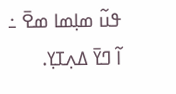ߟߎ߬ ߘߊ߲ߘߊ ߘߐ߫ ߸ ߊ߬ ߣߌ߫ ߡߍ߲ߠߌ߲.